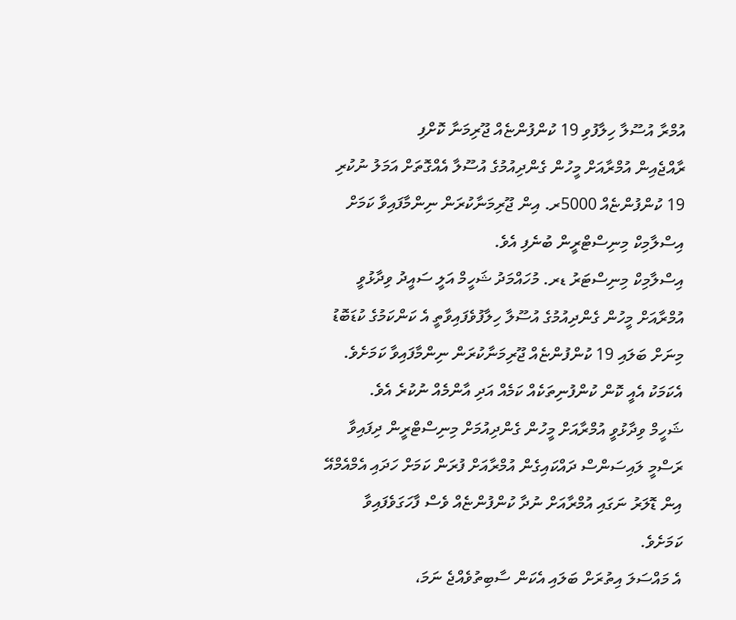އުމްރާ އުސޫލާ ހިލާފުވި 19 ކުންފުންޏެއް ޖޫރިމަނާ ކޮށްފި
ރާއްޖެއިން އުމްރާއަށް މީހުން ގެންދިއުމުގެ އުސޫލާ އެއްގޮތަށް އަމަލު ނުކުރި 19 ކުންފުންޏެއް 5000ރ. އިން ޖޫރިމަނާކުރަން ނިންމާފައިވާ ކަމަށް އިސްލާމިކް މިނިސްޓްރީން ބުނެފި އެވެ.
އިސްލާމިކް މިނިސްޓަރު ޑރ. މުހައްމަދު ޝަހީމް އަލީ ސައީދު ވިދާޅުވީ އުމްރާއަށް މީހުން ގެންދިއުމުގެ އުސޫލާ ހިލާފުވެފައިވާތީ އެ ކަންކަމުގެ ކުޑަބޮޑު މިނަށް ބަލައި 19 ކުންފުންޏެއް ޖޫރިމަނާކުރަން ނިންމާފައިވާ ކަމަށެވެ. އެކަމަކު އެއީ ކޮން ކުންފުނިތަކެއް ކަމެއް އަދި އާންމެއް ނުކުރެ އެވެ.
ޝަހީމް ވިދާޅުވީ އުމްރާއަށް މީހުން ގެންދިއުމަށް މިނިސްޓްރީން ދިފައިވާ ރަސްމީ ލައިސަންސް ދައްކައިގެން އުމްރާއަށް ފުރަން ކަމަށް ހަދައި އެމްއެމްއޭ އިން ޑޮލަރު ނަގައި އުމްރާއަށް ނުދާ ކުންފުންޏެއް ވެސް ފާހަގަވެފައިވާ ކަމަށެވެ.
އެ މައްސަލަ އިތުރަށް ބަލައި އެކަން ސާބިތުވެއްޖެ ނަމަ،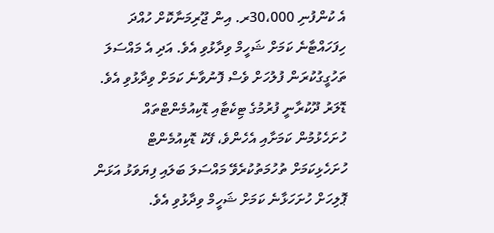އެ ކުންފުނި 30،000ރ. އިން ޖޫރިމަނާކޮށް ހުއްދަ ހިފަހައްޓާނެ ކަމަށް ޝަހީމް ވިދާޅުވި އެވެ. އަދި އެ މައްސަލަ ތަހުގީގުކުރަން ފުލުހަށް ވެސް ފޮނުވާނެ ކަމަށް ވިދާޅުވި އެވެ.
ޑޮލަރު ދޫކުރާނީ ފުރުމުގެ ޓިކެޓާއި ޑޮކިއުމެންޓްތައް ހުށަހެޅުމުން ކަމަށާއި އެހެންވެ، ފޭކު ޑޮކިއުމެންޓް ހުށަހެޅިކަމަށް ތުހުމަތުކުރެވޭ މައްސަލަ ބަލައި ފިޔަވަޅު އަޅަން ޕޮލިހަށް ހުށަހަޅާނެ ކަމަށް ޝަހީމް ވިދާޅުވި އެވެ.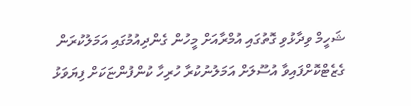ޝަހީމް ވިދާޅުވި ގޮތުގައި އުމްރާއަށް މީހުން ގެންދިއުމުގައި އަމަލުކުރަން ގެޒެޓްކޮށްފައިވާ އުސޫލަށް އަމަލުނުކުރާ ހުރިހާ ކުންފުންޏަކަށް ފިޔަވަޅު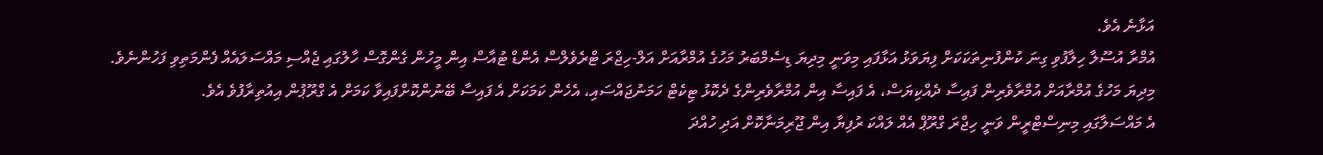އަޅާނެ އެވެ.
އުމްރާ އުސޫލާ ހިލާފުވި ގިނަ ކުންފުނިތަކަކަށް ފިޔަވަޅު އަޅާފައި މިވަނީ މިދިޔަ ޑިސެމްބަރު މަހުގެ އުމްރާއަށް އަލް-ހިޖްރަ ޓްރެވެލްސް އެންޑް ޓުއާސް އިން މީހުން ގެންގޮސް ހާލުގައި ޖެއްސި މައްސަލައެއް ފެންމަތިވި ފަހުންނެވެ.
މިދިޔަ މަހުގެ އުމްރާއަށް އުމްރާވެރިން ފައިސާ ދެއްކިޔަސް، އެ ފައިސާ އިން އުމްރާވެރިންގެ ދެކޮޅު ޓިކެޓް ހަމަނުޖައްސައި، އެހެން ކަމަކަށް އެ ފައިސާ ބޭނުންކޮށްފައިވާ ކަމަށް އެ ގްރޫޕުން އިއުތިރާފުވެ އެވެ.
އެ މައްސަލާގައި މިނިސްޓްރީން ވަނީ ހިޖްރަ ގްރޫޕް އެއް ލައްކަ ރުފިޔާ އިން ޖޫރިމަނާކޮށް އަދި ހުއްދަ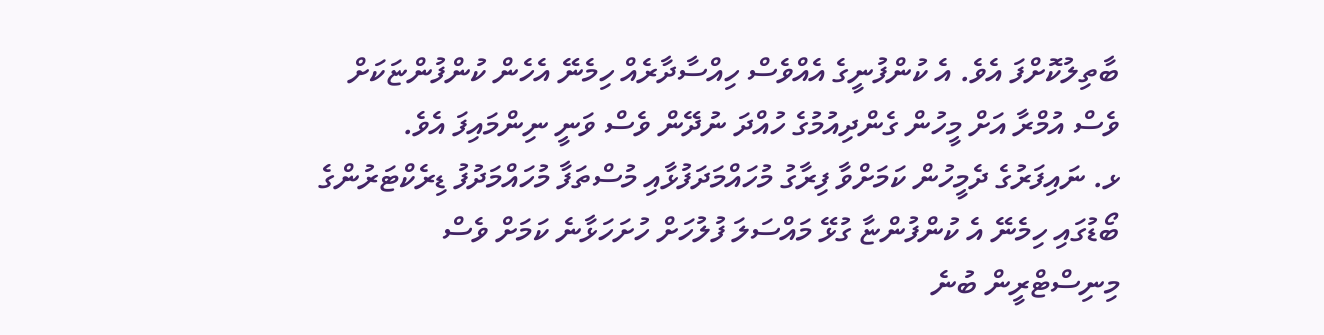ބާތިލުކޮށްފަ އެވެ. އެ ކުންފުނީގެ އެއްވެސް ހިއްސާދާރެއް ހިމެނޭ އެހެން ކުންފުންޏަކަށް ވެސް އުމްރާ އަށް މީހުން ގެންދިއުމުގެ ހުއްދަ ނުދޭން ވެސް ވަނީ ނިންމައިފަ އެވެ.
ޅ. ނައިފަރުގެ ދެމީހުން ކަމަށްވާ ފިރާގު މުހައްމަދަފުޅާއި މުސްތަފާ މުހައްމަދުފު ޑިރެކްޓަރުންގެ ބޯޑުގައި ހިމެނޭ އެ ކުންފުންޏާ ގުޅޭ މައްސަލަ ފުލުހަށް ހުށަހަޅާނެ ކަމަށް ވެސް މިނިސްޓްރީން ބުނެ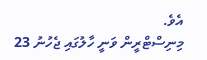އެވެ.
މިނިސްޓްރީން ވަނީ ހާލުގައި ޖެހުނު 23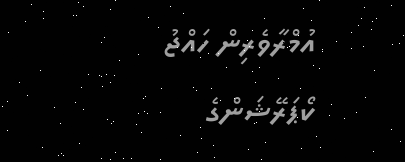އުމްރާވެރިން ހައްޖު ކޯޕަރޭޝަންގެ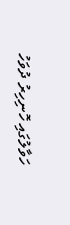ހަވާލުގައި ހޮނިހިރު ދުވަހު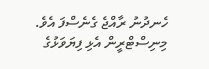ހެނދުނު ރާއްޖެ ގެނެސްފަ އެވެ. މިނިސްޓްރީން އެޅި ފިޔަވަޅުގެ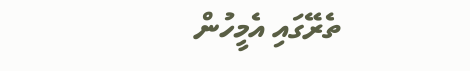ތެރޭގައި އެމީހުން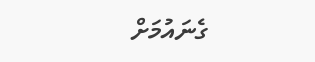ގެނައުމަށް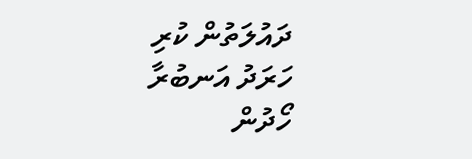ދައުލަތުން ކުރި ހަރަދު އަނބުރާ ހޯދުން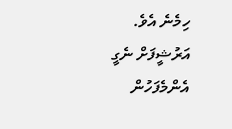ހިމެނެ އެވެ.
އަރުޝީފަށް ނެގީ
އެންމެފަހުން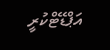އަޕްޑޭޓްކުރީ